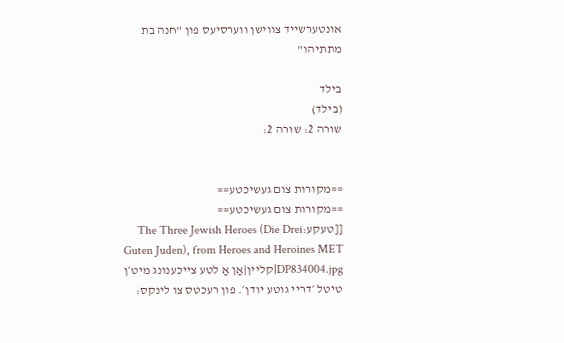אונטערשייד צווישן ווערסיעס פון "חנה בת מתתיהו"

בילד
(בילד)
שורה 2: שורה 2:


==מקורות צום געשיכטע==
==מקורות צום געשיכטע==
[[טעקע:The Three Jewish Heroes (Die Drei Guten Juden), from Heroes and Heroines MET DP834004.jpg|קליין|אַן אַ לטע צייכענונג מיט׳ן טיטל ׳דריי גוטע יודן׳. פון רעכטס צו לינקס: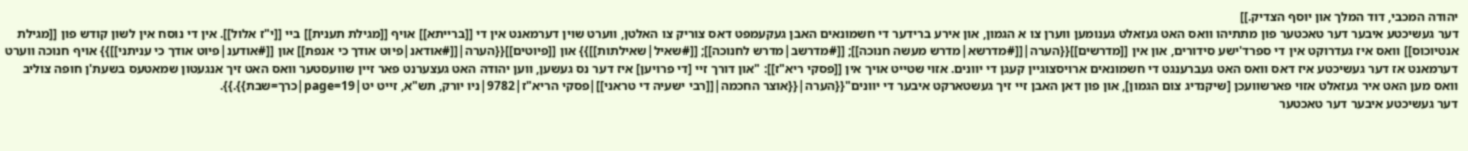יהודה המכבי, דוד המלך און יוסף הצדיק.]]
דער געשיכטע איבער דער טאכטער פון מתתיהו וואס האט געזאלט גענומען ווערן צו א הגמון, און אירע ברידער די חשמונאים האבן געקעמפט דאס צוריק צו האלטן, ווערט שוין דערמאנט אין די [[ברייתא]] אויף [[מגילת תענית]] ביי [[י"ז אלול]]. אין די נוסח אין לשון קודש פון [[מגילת אנטיוכוס]] וואס איז געדרוקט אין די ספרד'ישע סידורים, און אין [[מדרשים]]{{הערה|[[#מדרשא|מדרש מעשה חנוכה]]; [[#מדרשב|מדרש לחנוכה]]; [[#שאיל|שאילתות]]}} און [[פיוטים]]{{הערה|[[#אודאנ|פיוט אודך כי אנפת]] און [[#אודענ|פיוט אודך כי עניתני]]}} אויף חנוכה ווערט דערמאנט אז דער געשיכטע איז דאס וואס האט געברענגט די חשמונאים ארויסצוגיין קעגן די יוונים. אזוי שטייט אויך אין [[פסקי ריא"ז]]: "און דורך זיי [די פרויען] איז דער נס געשען, ווען יהודה האט געצערנט פאר זיין שוועסטער וואס האט זיך אנגעטון שמאטעס בשעת'ן חופה צוליב וואס מען האט איר געזאלט אזוי פארשוועכן [שיקנדיג צום הגמון], און פון דאן האבן זיי זיך געשטארקט איבער די יוונים"{{הערה|{{אוצר החכמה|[[רבי ישעיה די טראני]]|פסקי הריא"ז|9782|ניו יורק, תש"א, זייט יט|page=19|כרך=שבת}}.}}.
דער געשיכטע איבער דער טאכטער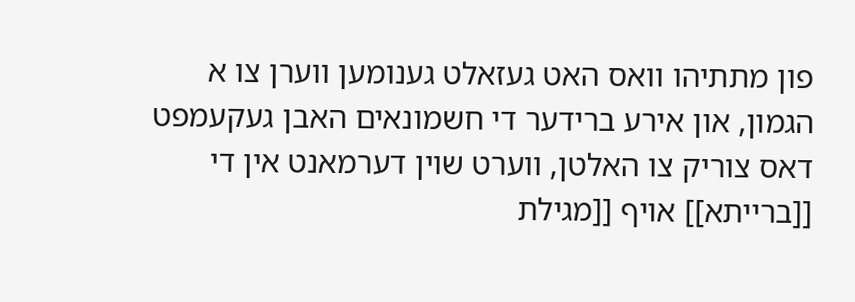פון מתתיהו וואס האט געזאלט גענומען ווערן צו א הגמון, און אירע ברידער די חשמונאים האבן געקעמפט דאס צוריק צו האלטן, ווערט שוין דערמאנט אין די [[ברייתא]] אויף [[מגילת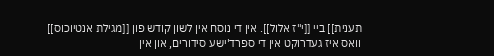תענית]] ביי [[י"ז אלול]]. אין די נוסח אין לשון קודש פון [[מגילת אנטיוכוס]] וואס איז געדרוקט אין די ספרד'ישע סידורים, און אין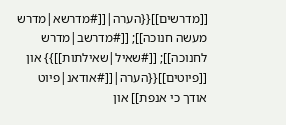[[מדרשים]]{{הערה|[[#מדרשא|מדרש מעשה חנוכה]]; [[#מדרשב|מדרש לחנוכה]]; [[#שאיל|שאילתות]]}} און [[פיוטים]]{{הערה|[[#אודאנ|פיוט אודך כי אנפת]] און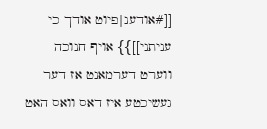[[#אודענ|פיוט אודך כי עניתני]]}} אויף חנוכה ווערט דערמאנט אז דער געשיכטע איז דאס וואס האט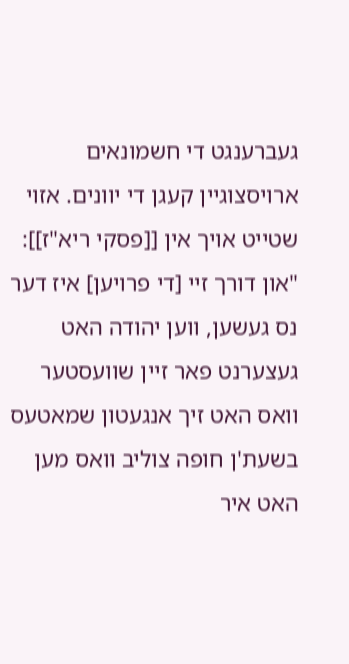געברענגט די חשמונאים ארויסצוגיין קעגן די יוונים. אזוי שטייט אויך אין [[פסקי ריא"ז]]: "און דורך זיי [די פרויען] איז דער נס געשען, ווען יהודה האט געצערנט פאר זיין שוועסטער וואס האט זיך אנגעטון שמאטעס בשעת'ן חופה צוליב וואס מען האט איר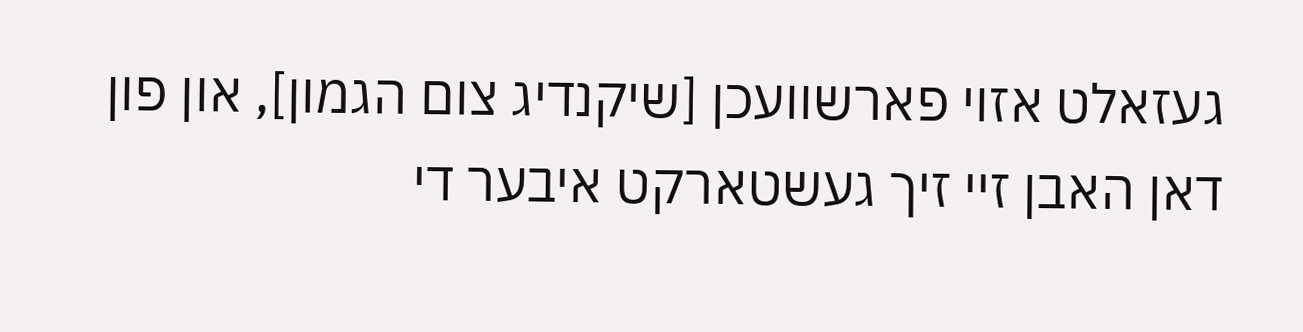געזאלט אזוי פארשוועכן [שיקנדיג צום הגמון], און פון דאן האבן זיי זיך געשטארקט איבער די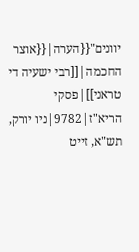יוונים"{{הערה|{{אוצר החכמה|[[רבי ישעיה די טראני]]|פסקי הריא"ז|9782|ניו יורק, תש"א, זייט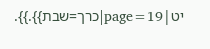יט|page=19|כרך=שבת}}.}}.